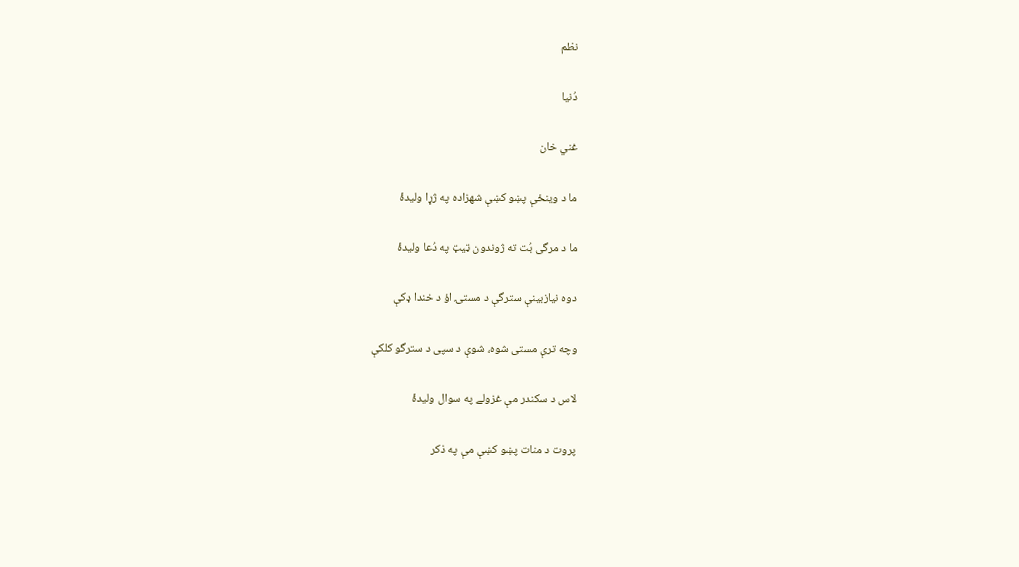نظم

دُنيا

غني خان

ما د وينځې پښو کښې شهزاده په ژړا وليدۀ

ما د مرگی بُت ته ژوندون ټيټ په دُعا وليدۀ

دوه نيازبينې سترگې د مستۍ اؤ د خندا ډکې

وچه ترې مستی شوه، شوې د سپی د سترگو کلکې

لاس د سکندر مې غزولے په سوال وليدۀ

پروت د منات پښو کښې مې په ذکر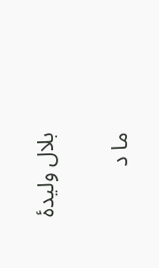بلال وليدۀ

ما د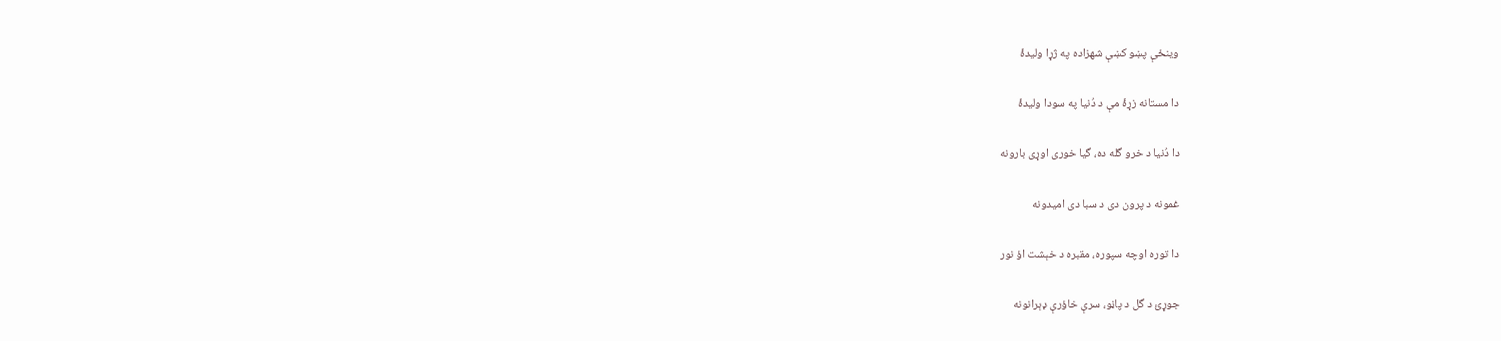وينځې پښو کښې شهزاده په ژړا وليدۀ

دا مستانه زړۀ مې د دُنيا په سودا وليدۀ

دا دُنيا د خرو گله ده، گيا خوری اوړی بارونه

غمونه د پرون دی د سبا دی اميدونه

دا توره اوچه سپوره، مقبره د خېشت اؤ نور

جوړئ د گل د پاڼو، سرې خاؤرې ډېرانونه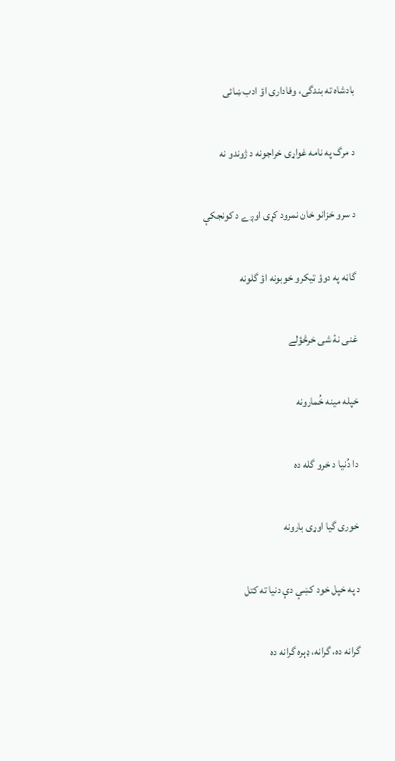بادشاه ته بندگی، وفاداری اؤ ادب ښائی

د مرگ په نامه غواړی خراجونه د ژوندو نه

د سرو خزانو خان نمرود کړی اوږے د کونجکې

گاڼه په دوؤ ټيکرو خوبونه اؤ گلونه

غنی نۀ شی خرڅؤلے

خپله مينه خُمارونه

دا دُنيا د خرو گله ده

خوری گيا اوړی بارونه

د په خپل خود کښې دې دنيا ته کتل

گرانه ده، گرانه، ډېره گرانه ده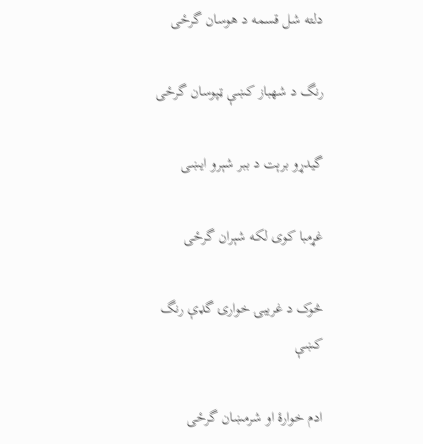دلته شل قسمه د هوسان گرځی

رنگ د شهباز کښې ټپوسان گرځی

گيدړو برېت د ببر شېرو ايښی

غړمبا کوی لکه شېران گرځی

څوک د غريبۍ خوارۍ گډې رنگ کښې

ادم خوارۀ او شرمښان گرځی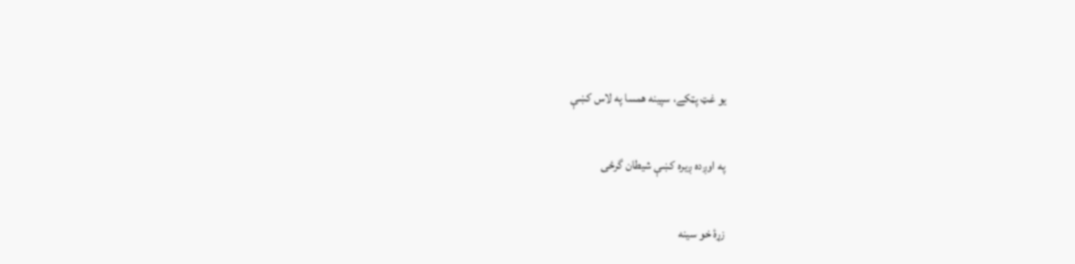يو غټ پټکے، سپينه همسا په لاس کښې

په اوږده ږيره کښې شيطان گرځی

زړۀ خو سينه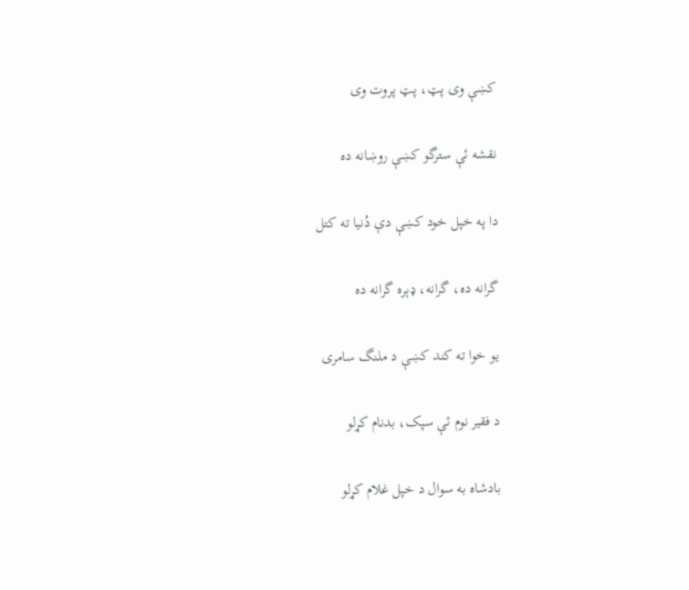کښې وی پټ، پټ پروت وی

نقشه ئې سترگو کښې روښانه ده

دا په خپل خود کښې دې دُنيا ته کتل

گرانه ده، گرانه، ډېره گرانه ده

يو خوا ته کند کښې د ملنگ سامری

د فقير نوم ئې سپک، بدنام کړلو

بادشاه به سوال د خپل غلام کړلو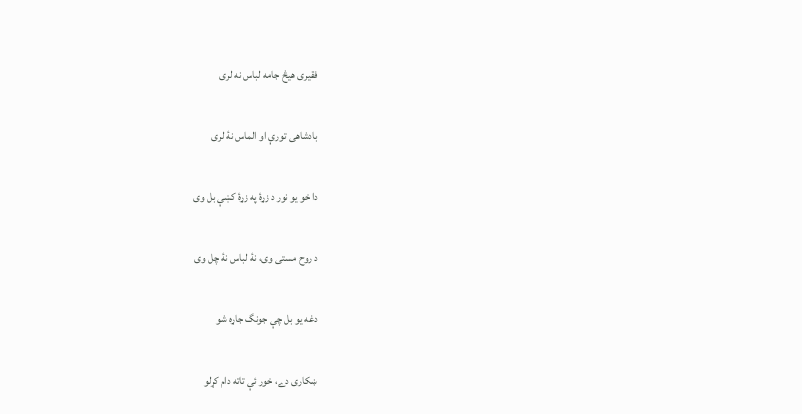فقيری هيڅ جامه لباس نه لری

بادشاهی تورې او الماس نۀ لری

دا خو يو نور د زړۀ په زړۀ کښې بل وی

د روح مستی وی، نۀ لباس نۀ چل وی

دغه يو بل چې جونگ جاړه شو

ښکاری دے، خور ئې تاته دام کړلو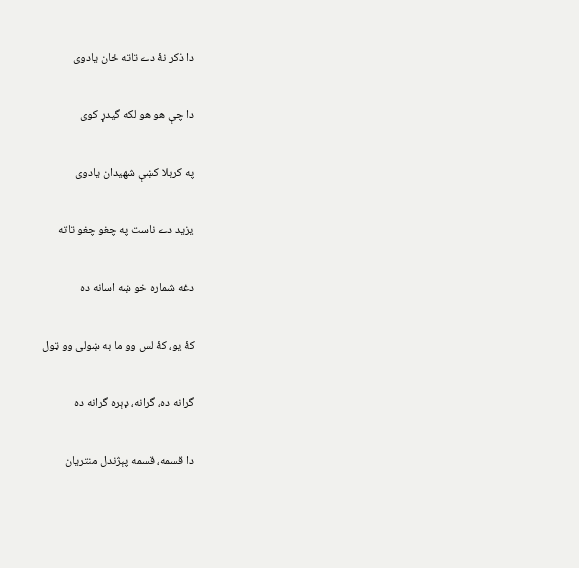دا ذکر نۀ دے تاته ځان يادوی

دا چې هو هو لکه گيدړ کوی

په کربلا کښې شهيدان يادوی

يزيد دے ناست په چغو چغو تاته

دغه شماره خو ښه اسانه ده

کۀ يو، کۀ لس وو ما به ښولی وو ټول

گرانه ده، گرانه، ډېره گرانه ده

دا قسمه، قسمه پېژندل منتريان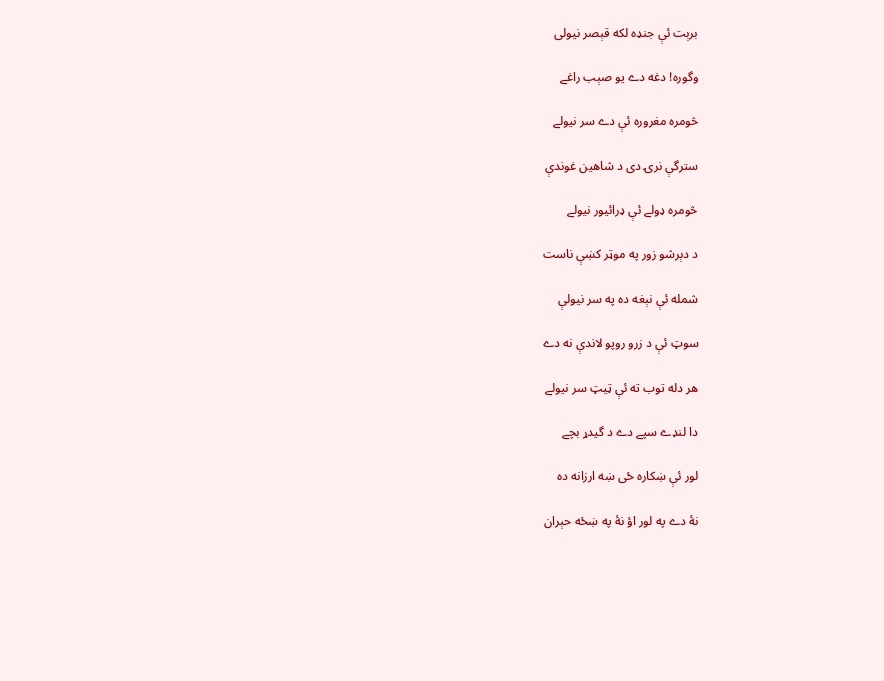برېت ئې جنډه لکه قېصر نيولی

وگوره! دغه دے يو صېب راغے

څومره مغروره ئې دے سر نيولے

سترگې نرۍ دی د شاهين غوندې

څومره ډولے ئې ډرائيور نيولے

د دېرشو زور په موټر کښې ناست

شمله ئې نېغه ده په سر نيولې

سوټ ئې د زرو روپو لاندې نه دے

هر دله توب ته ئې ټيټ سر نيولے

دا لنډے سپے دے د گيدړ بچے

لور ئې ښکاره ځی ښه ارزانه ده

نۀ دے په لور اؤ نۀ په ښځه حېران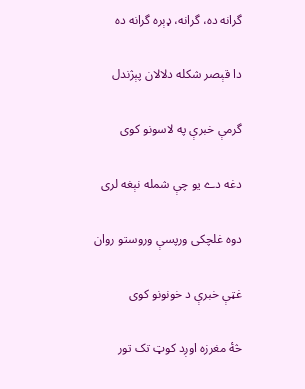گرانه ده، گرانه، ډېره گرانه ده

دا قېصر شکله دلالان پېژندل

گرمې خبرې په لاسونو کوی

دغه دے يو چې شمله نېغه لری

دوه غلچکی ورپسې وروستو روان

غټې خبرې د خونونو کوی

څۀ مغرزه اوږد کوټ تک تور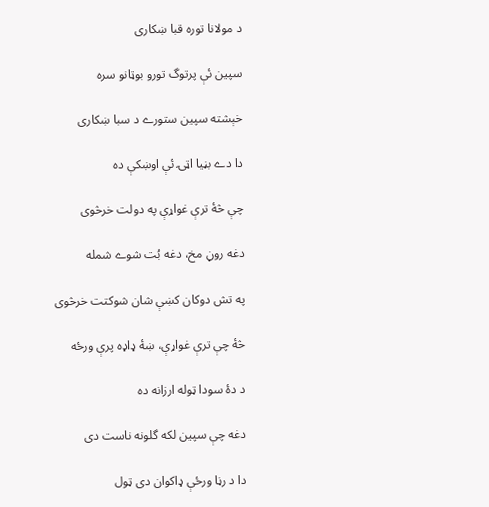د مولانا توره قبا ښکاری

سپين ئې پرتوگ تورو بوټانو سره

خېشته سپين ستورے د سبا ښکاری

دا دے بڼيا اټۍ ئې اوښکې ده

چې څۀ ترې غواړې په دولت خرڅوی

دغه روڼ مخ، دغه بُت شوے شمله

په تش دوکان کښې شان شوکتت خرڅوی

څۀ چې ترې غواړې، ښۀ ډاډه پرې ورځه

د دۀ سودا ټوله ارزانه ده

دغه چې سپين لکه گلونه ناست دی

دا د رڼا ورځې ډاکوان دی ټول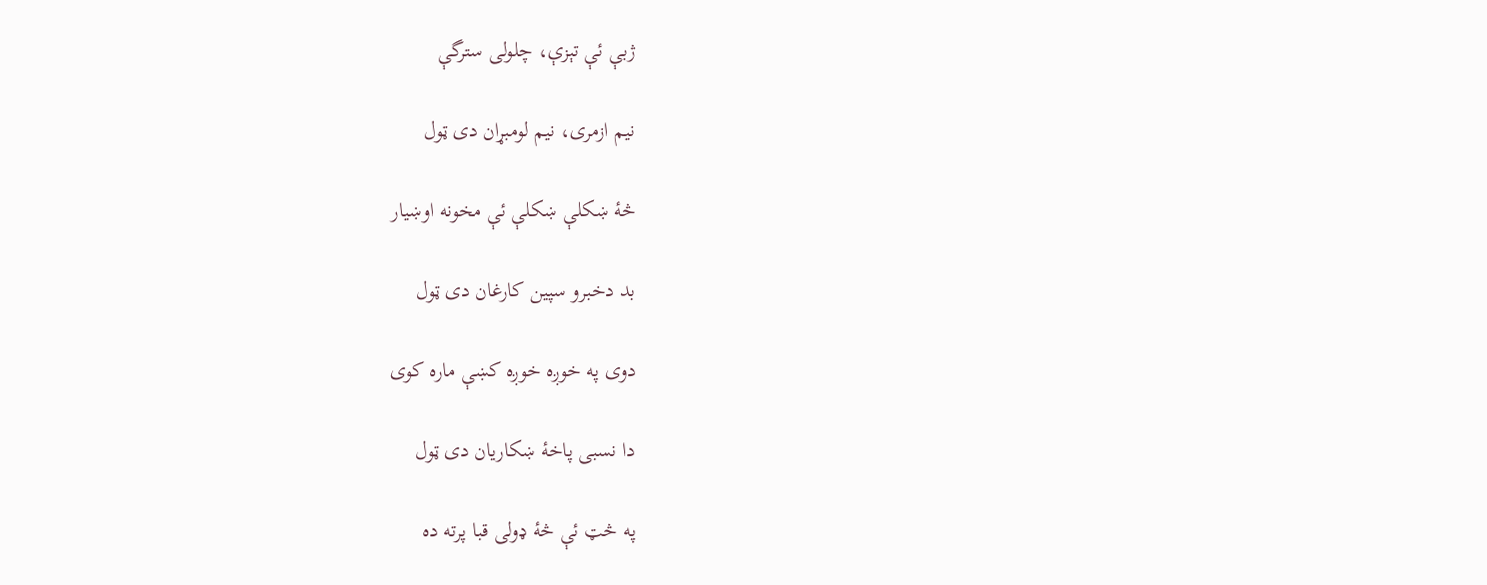ژبې ئې تېزې، چلولی سترگې

نيم ازمری، نيم لومبړان دی ټول

څۀ ښکلې ښکلې ئې مخونه اوښيار

بد دخبرو سپين کارغان دی ټول

دوی په خوږه خوږه کښې ماره کوی

دا نسبی پاخۀ ښکاريان دی ټول

په څټ ئې څۀ ډولی قبا پرته ده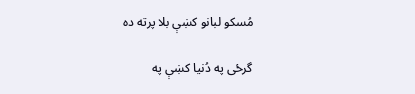مُسکو لبانو کښې بلا پرته ده

گرځی په دُنيا کښې په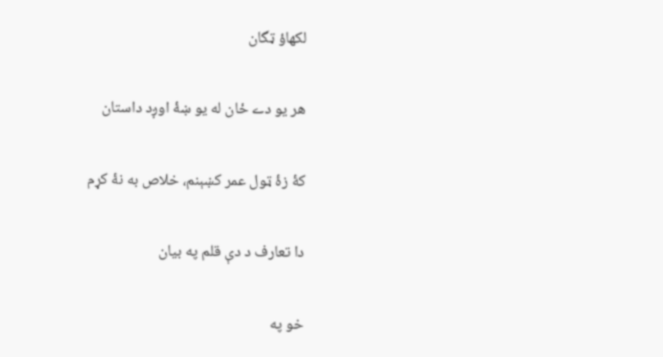لکهاؤ ټگان

هر يو دے ځان له يو ښۀ اوږد داستان

کۀ زۀ ټول عمر کښېنم، خلاص به نۀ کړم

دا تعارف د دې قلم په بيان

خو په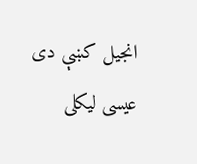انجيل کښې دی عيسی ليکلی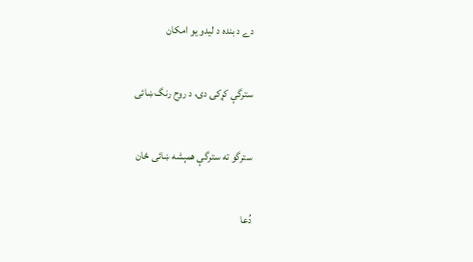دے د بنده د ليدو يو امکان

سترگې کړکۍ دی، د روح رنگ ښائی

سترگو ته سترگې همېشه ښائی ځان

دُعا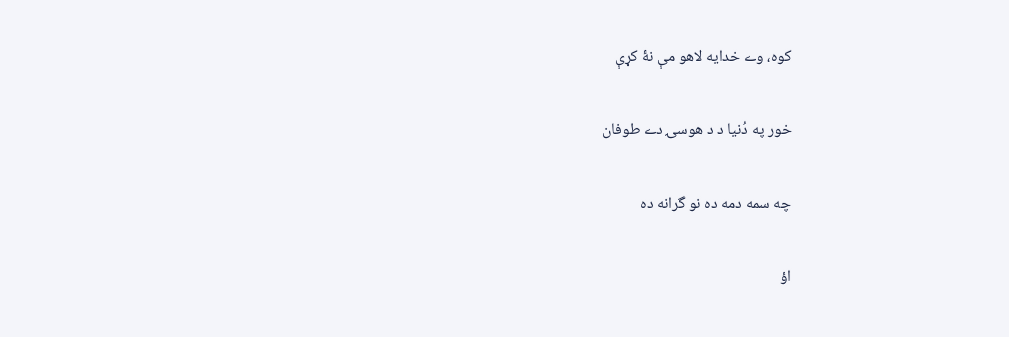کوه، وے خدايه لاهو مې نۀ کړې

خور په دُنيا د د هوسۍ دے طوفان

چه سمه دمه ده نو گرانه ده

اؤ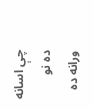چې اسانه ده نو ورانه ده